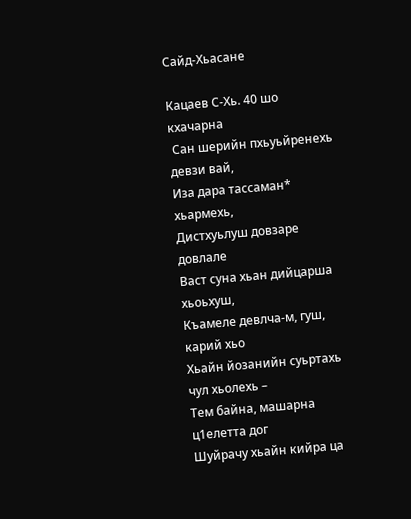Сайд-Хьасане

Кацаев С-Хь. 40 шо кхачарна
 Сан шерийн пхьуьйренехь девзи вай,
Иза дара тассаман* хьармехь,
Дистхуьлуш довзаре довлале
Васт суна хьан дийцарша хьоьхуш,
Къамеле девлча-м, гуш, карий хьо
Хьайн йозанийн суьртахь чул хьолехь –
Тем байна, машарна ц1елетта дог
Шуйрачу хьайн кийра ца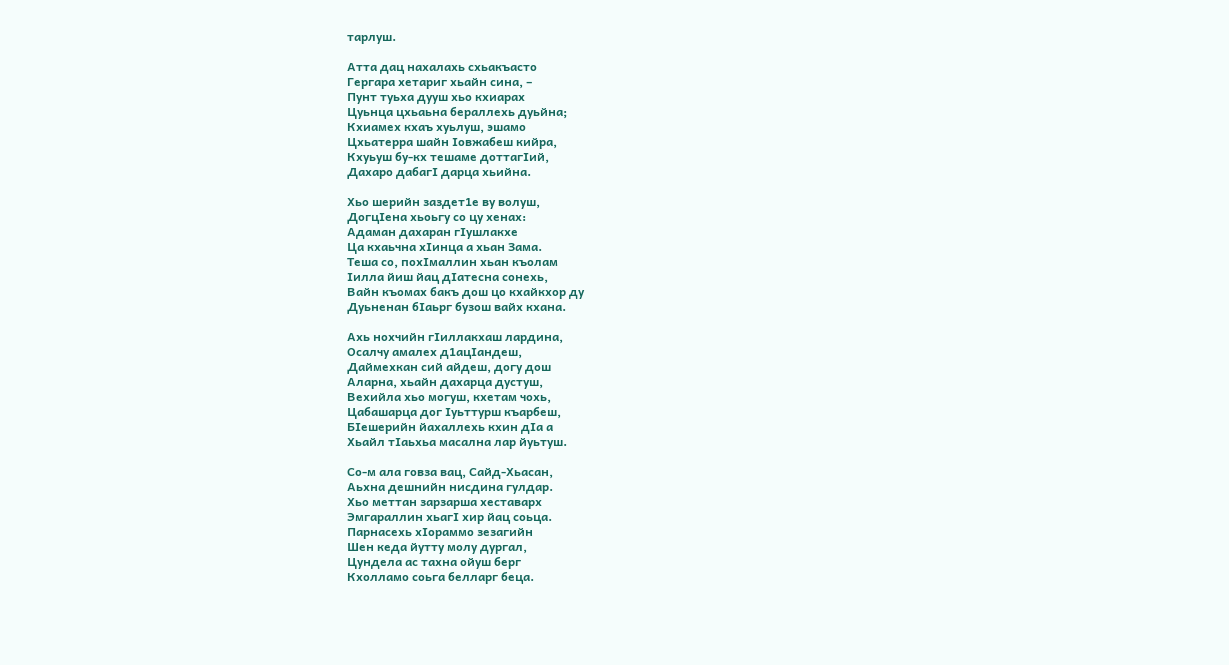тарлуш.

Атта дац нахалахь схьакъасто
Гергара хетариг хьайн сина, –
Пунт туьха дууш хьо кхиарах
Цуьнца цхьаьна бераллехь дуьйна;
Кхиамех кхаъ хуьлуш, эшамо
Цхьатерра шайн Iовжабеш кийра,
Кхуьуш бу-кх тешаме доттагIий,
Дахаро дабагI дарца хьийна.

Хьо шерийн заздет1е ву волуш,
ДогцIена хьоьгу со цу хенах:
Адаман дахаран гIушлакхе
Ца кхаьчна хIинца а хьан Зама.
Теша со, похIмаллин хьан къолам
Iилла йиш йац дIатесна сонехь,
Вайн къомах бакъ дош цо кхайкхор ду
Дуьненан бIаьрг бузош вайх кхана.

Ахь нохчийн гIиллакхаш лардина,
Осалчу амалех д1ацIандеш,
Даймехкан сий айдеш, догу дош
Аларна, хьайн дахарца дустуш,
Вехийла хьо могуш, кхетам чохь,
Цабашарца дог Iуьттурш къарбеш,
БIешерийн йахаллехь кхин дIа а
Хьайл тIаьхьа масална лар йуьтуш.

Со-м ала говза вац, Сайд-Хьасан,
Аьхна дешнийн нисдина гулдар.
Хьо меттан зарзарша хеставарх
Эмгараллин хьагI хир йац соьца.
Парнасехь хIораммо зезагийн
Шен кеда йутту молу дургал,
Цундела ас тахна ойуш берг
Кхолламо соьга белларг беца.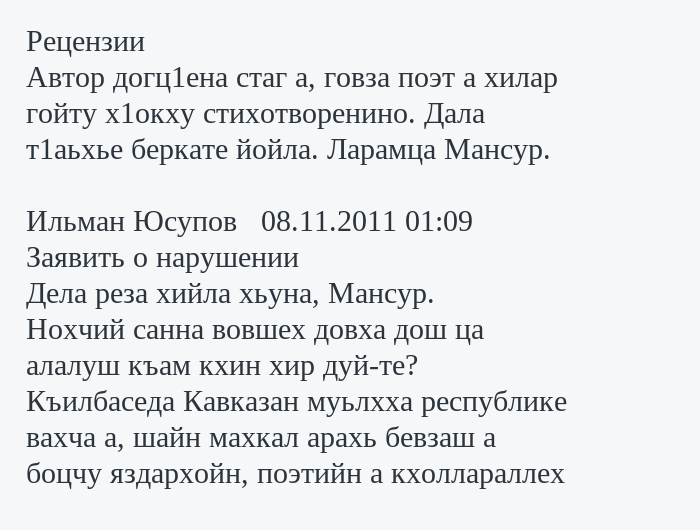Рецензии
Автор догц1ена стаг а, говза поэт а хилар гойту х1окху стихотворенино. Дала т1аьхье беркате йойла. Ларамца Мансур.

Ильман Юсупов   08.11.2011 01:09     Заявить о нарушении
Дела реза хийла хьуна, Мансур.
Нохчий санна вовшех довха дош ца алалуш къам кхин хир дуй-те?
Къилбаседа Кавказан муьлхха республике вахча а, шайн махкал арахь бевзаш а боцчу яздархойн, поэтийн а кхоллараллех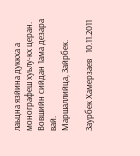лаьцна язйина дуккха а монографеш хуьлу-кх церан.
Вовшийн сийдан 1ама дезара вай.
Маршаллийца, Зайрбек.

Заурбек Хамерзаев   10.11.2011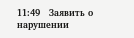11:49   Заявить о нарушении